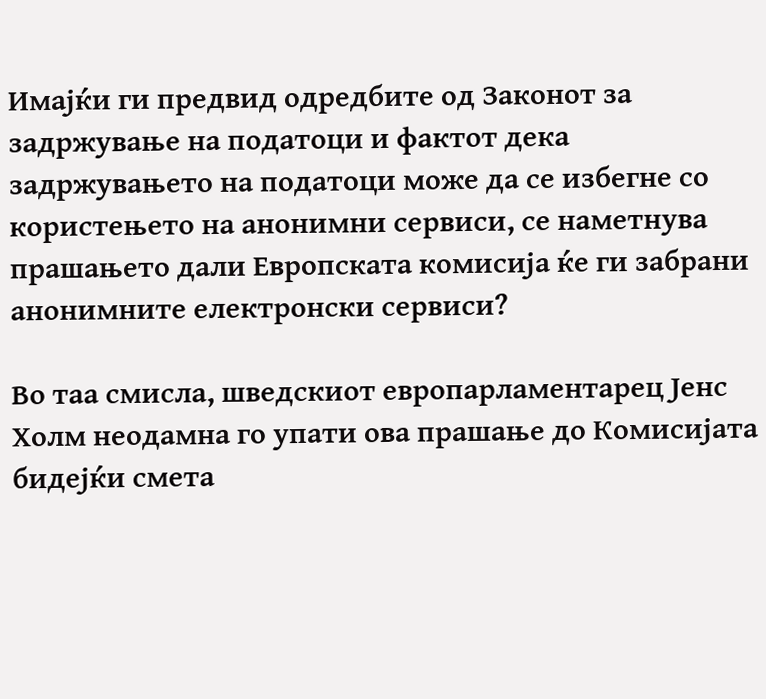Имајќи ги предвид одредбите од Законот за задржување на податоци и фактот дека задржувањето на податоци може да се избегне со користењето на анонимни сервиси, се наметнува прашањето дали Европската комисија ќе ги забрани анонимните електронски сервиси?

Во таа смисла, шведскиот европарламентарец Јенс Холм неодамна го упати ова прашање до Комисијата бидејќи смета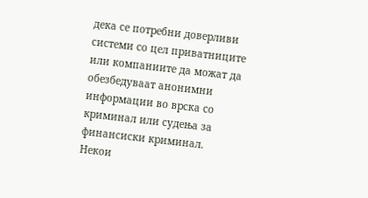дека се потребни доверливи системи со цел приватниците или компаниите да можат да обезбедуваат анонимни информации во врска со криминал или судења за финансиски криминал. Некои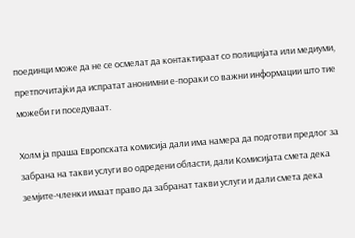поединци може да не се осмелат да контактираат со полицијата или медиуми, претпочитајќи да испратат анонимни е-пораки со важни информации што тие можеби ги поседуваат.

Холм ја праша Европската комисија дали има намера да подготви предлог за забрана на такви услуги во одредени области, дали Комисијата смета дека земјите-членки имаат право да забранат такви услуги и дали смета дека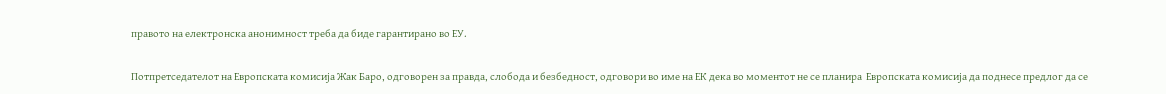правото на електронска анонимност треба да биде гарантирано во ЕУ.

Потпретседателот на Европската комисија Жак Баро, одговорен за правда, слобода и безбедност, одговори во име на ЕК дека во моментот не се планира  Европската комисија да поднесе предлог да се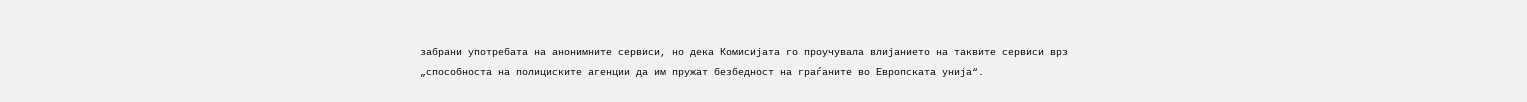забрани употребата на анонимните сервиси, но дека Комисијата го проучувала влијанието на таквите сервиси врз „способноста на полициските агенции да им пружат безбедност на граѓаните во Европската унија“.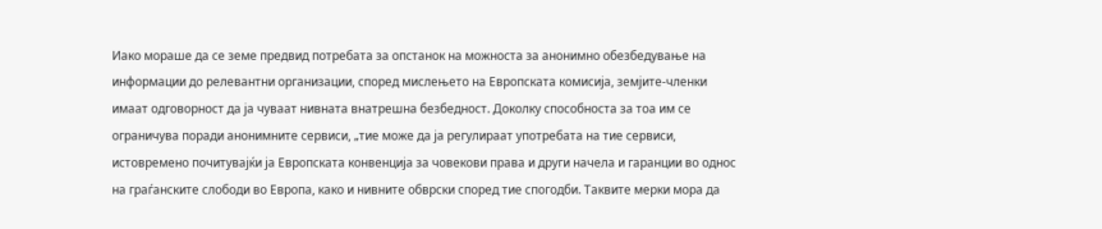Иако мораше да се земе предвид потребата за опстанок на можноста за анонимно обезбедување на информации до релевантни организации, според мислењето на Европската комисија, земјите-членки имаат одговорност да ја чуваат нивната внатрешна безбедност. Доколку способноста за тоа им се ограничува поради анонимните сервиси, „тие може да ја регулираат употребата на тие сервиси, истовремено почитувајќи ја Европската конвенција за човекови права и други начела и гаранции во однос на граѓанските слободи во Европа, како и нивните обврски според тие спогодби. Таквите мерки мора да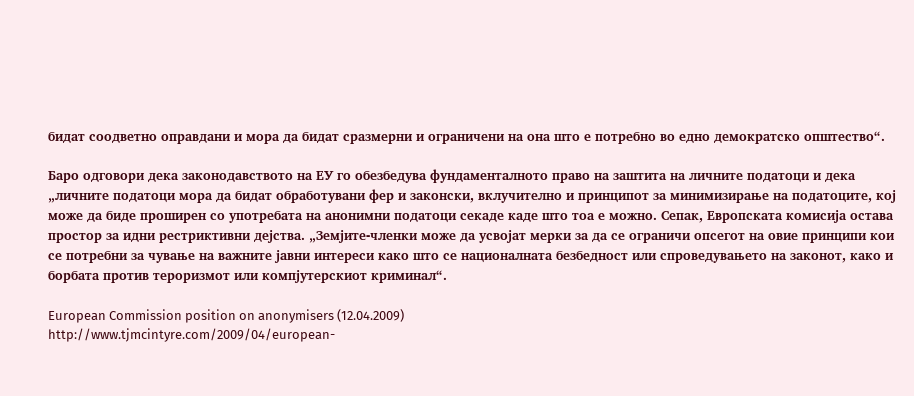бидат соодветно оправдани и мора да бидат сразмерни и ограничени на она што е потребно во едно демократско општество“.

Баро одговори дека законодавството на ЕУ го обезбедува фундаменталното право на заштита на личните податоци и дека „личните податоци мора да бидат обработувани фер и законски, вклучително и принципот за минимизирање на податоците, кој може да биде проширен со употребата на анонимни податоци секаде каде што тоа е можно. Сепак, Европската комисија остава простор за идни рестриктивни дејства. „Земјите-членки може да усвојат мерки за да се ограничи опсегот на овие принципи кои се потребни за чување на важните јавни интереси како што се националната безбедност или спроведувањето на законот, како и борбата против тероризмот или компјутерскиот криминал“.

European Commission position on anonymisers (12.04.2009)
http://www.tjmcintyre.com/2009/04/european-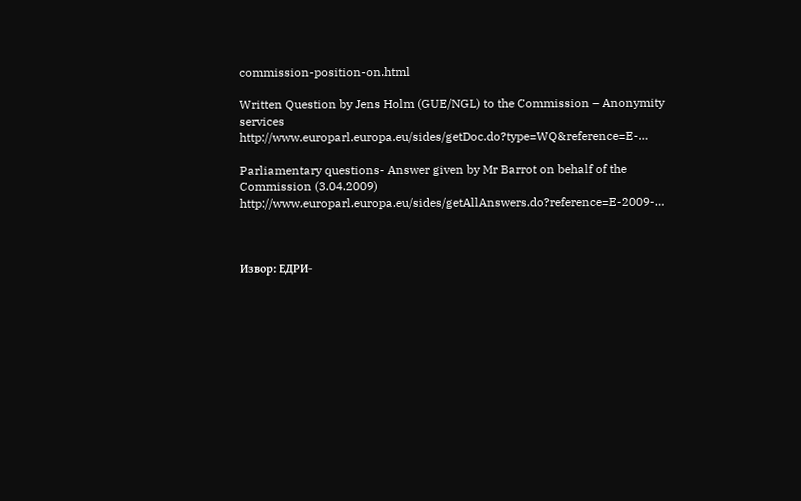commission-position-on.html

Written Question by Jens Holm (GUE/NGL) to the Commission – Anonymity services
http://www.europarl.europa.eu/sides/getDoc.do?type=WQ&reference=E-…

Parliamentary questions- Answer given by Mr Barrot on behalf of the Commission (3.04.2009)
http://www.europarl.europa.eu/sides/getAllAnswers.do?reference=E-2009-…



Извор: ЕДРИ-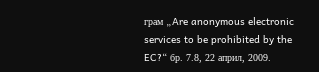грам „Are anonymous electronic services to be prohibited by the EC?“ бр. 7.8, 22 април, 2009.